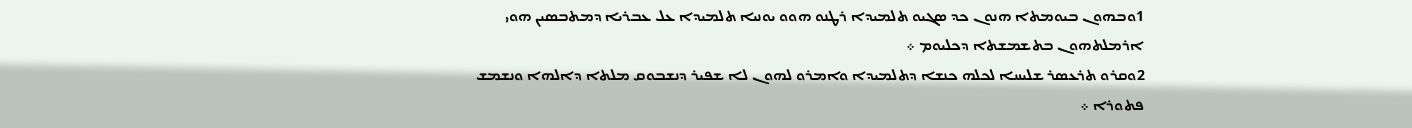1ܘܒܗܘܢ ܒܝܘܡܬܐ ܗܢܘܢ ܟܕ ܤܓܝܘ ܬܠܡܝܕܐ ܪܛܢܘ ܗܘܘ ܝܘܢܝܐ ܬܠܡܝܕܐ ܥܠ ܥܒܪܝܐ ܕܡܬܒܤܝܢ ܗܘܝ ܐܪܡܠܬܗܘܢ ܒܬܫܡܫܬܐ ܕܟܠܝܘܡ ܀
2ܘܩܪܘ ܬܪܥܤܪ ܫܠܝܚܐ ܠܟܠܗ ܟܢܫܐ ܕܬܠܡܝܕܐ ܘܐܡܪܘ ܠܗܘܢ ܠܐ ܫܦܝܪ ܕܢܫܒܘܩ ܡܠܬܐ ܕܐܠܗܐ ܘܢܫܡܫ ܦܬܘܪܐ ܀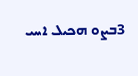3ܒܨܘ ܗܟܝܠ ܐܚܝ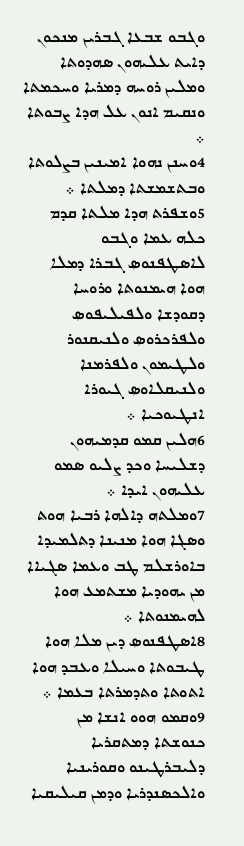ܘܓܒܘ ܫܒܥܐ ܓܒܪܝܢ ܡܢܟܘܢ ܕܐܝܬ ܥܠܝܗܘܢ ܤܗܕܘܬܐ ܘܡܠܝܢ ܪܘܚܗ ܕܡܪܝܐ ܘܚܟܡܬܐ ܘܢܩܝܡ ܐܢܘܢ ܥܠ ܗܕܐ ܨܒܘܬܐ ܀
4ܘܚܢܢ ܢܗܘܐ ܐܡܝܢܝܢ ܒܨܠܘܬܐ ܘܒܬܫܡܫܬܐ ܕܡܠܬܐ ܀
5ܘܫܦܪܬ ܗܕܐ ܡܠܬܐ ܩܕܡ ܟܠܗ ܥܡܐ ܘܓܒܘ ܠܐܤܛܦܢܘܤ ܓܒܪܐ ܕܡܠܐ ܗܘܐ ܗܝܡܢܘܬܐ ܘܪܘܚܐ ܕܩܘܕܫܐ ܘܠܦܝܠܝܦܘܤ ܘܠܦܪܟܪܘܤ ܘܠܢܝܩܢܘܪ ܘܠܛܝܡܘܢ ܘܠܦܪܡܢܐ ܘܠܢܝܩܠܐܘܤ ܓܝܘܪܐ ܐܢܛܝܘܟܝܐ ܀
6ܗܠܝܢ ܩܡܘ ܩܕܡܝܗܘܢ ܕܫܠܝܚܐ ܘܟܕ ܨܠܝܘ ܤܡܘ ܥܠܝܗܘܢ ܐܝܕܐ ܀
7ܘܡܠܬܗ ܕܐܠܗܐ ܪܒܝܐ ܗܘܬ ܘܤܓܐ ܗܘܐ ܡܢܝܢܐ ܕܬܠܡܝܕܐ ܒܐܘܪܫܠܡ ܛܒ ܘܥܡܐ ܤܓܝܐܐ ܡܢ ܝܗܘܕܝܐ ܡܫܬܡܥ ܗܘܐ ܠܗܝܡܢܘܬܐ ܀
8ܐܤܛܦܢܘܤ ܕܝܢ ܡܠܐ ܗܘܐ ܛܝܒܘܬܐ ܘܚܝܠܐ ܘܥܒܕ ܗܘܐ ܐܬܘܬܐ ܘܬܕܡܪܬܐ ܒܥܡܐ ܀
9ܘܩܡܘ ܗܘܘ ܐܢܫܐ ܡܢ ܟܢܘܫܬܐ ܕܡܬܩܪܝܐ ܕܠܝܒܪܛܝܢܘ ܘܩܘܪܝܢܝܐ ܘܐܠܟܤܢܕܪܝܐ ܘܕܡܢ ܩܝܠܝܩܝܐ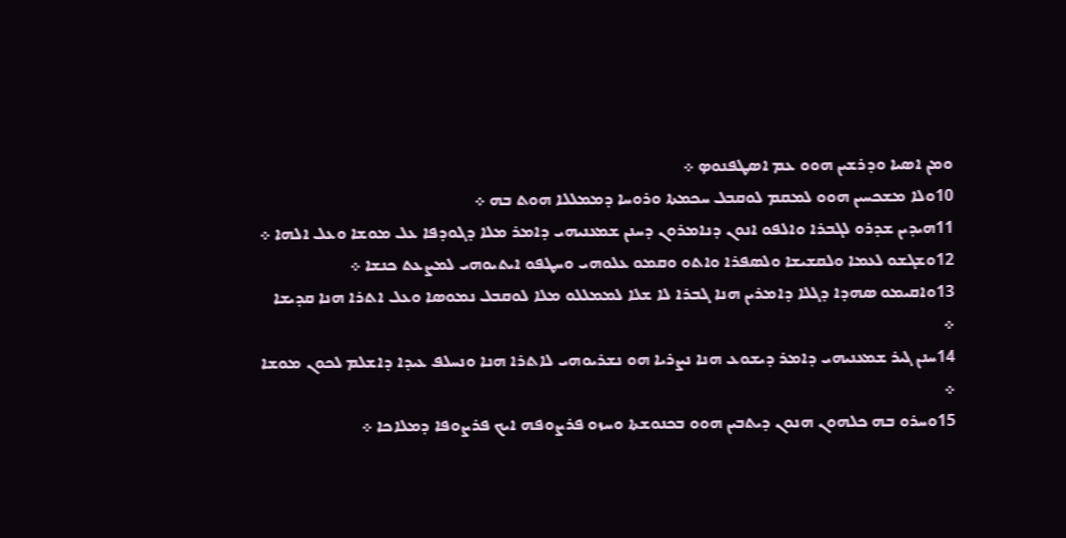ܘܡܢ ܐܤܝܐ ܘܕܪܫܝܢ ܗܘܘ ܥܡ ܐܤܛܦܢܘܤ ܀
10ܘܠܐ ܡܫܟܚܝܢ ܗܘܘ ܠܡܩܡ ܠܘܩܒܠ ܚܟܡܬܐ ܘܪܘܚܐ ܕܡܡܠܠܐ ܗܘܬ ܒܗ ܀
11ܗܝܕܝܢ ܫܕܪܘ ܠܓܒܪܐ ܘܐܠܦܘ ܐܢܘܢ ܕܢܐܡܪܘܢ ܕܚܢܢ ܫܡܥܢܝܗܝ ܕܐܡܪ ܡܠܐ ܕܓܘܕܦܐ ܥܠ ܡܘܫܐ ܘܥܠ ܐܠܗܐ ܀
12ܘܫܓܫܘ ܠܥܡܐ ܘܠܩܫܝܫܐ ܘܠܤܦܪܐ ܘܐܬܘ ܘܩܡܘ ܥܠܘܗܝ ܘܚܛܦܘ ܐܝܬܝܘܗܝ ܠܡܨܥܬ ܟܢܫܐ ܀
13ܘܐܩܝܡܘ ܤܗܕܐ ܕܓܠܐ ܕܐܡܪܝܢ ܗܢܐ ܓܒܪܐ ܠܐ ܫܠܐ ܠܡܡܠܠܘ ܡܠܐ ܠܘܩܒܠ ܢܡܘܤܐ ܘܥܠ ܐܬܪܐ ܗܢܐ ܩܕܝܫܐ ܀
14ܚܢܢ ܓܝܪ ܫܡܥܢܝܗܝ ܕܐܡܪ ܕܝܫܘܥ ܗܢܐ ܢܨܪܝܐ ܗܘ ܢܫܪܝܘܗܝ ܠܐܬܪܐ ܗܢܐ ܘܢܚܠܦ ܥܝܕܐ ܕܐܫܠܡ ܠܟܘܢ ܡܘܫܐ ܀
15ܘܚܪܘ ܒܗ ܟܠܗܘܢ ܗܢܘܢ ܕܝܬܒܝܢ ܗܘܘ ܒܟܢܘܫܬܐ ܘܚܙܘ ܦܪܨܘܦܗ ܐܝܟ ܦܪܨܘܦܐ ܕܡܠܐܟܐ ܀